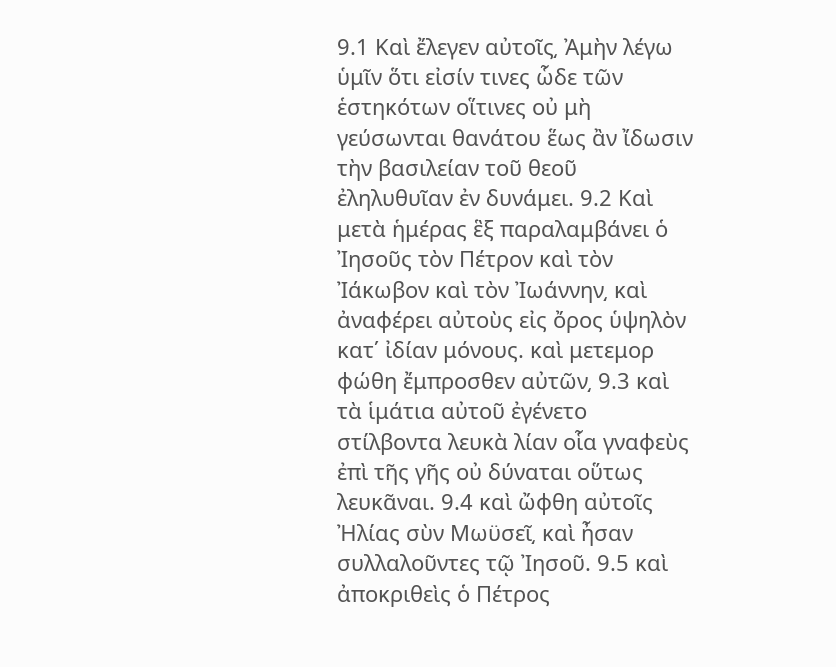9.1 Καὶ ἔλεγεν αὐτοῖς͵ Ἀμὴν λέγω ὑμῖν ὅτι εἰσίν τινες ὧδε τῶν ἑστηκότων οἵτινες οὐ μὴ γεύσωνται θανάτου ἕως ἂν ἴδωσιν τὴν βασιλείαν τοῦ θεοῦ ἐληλυθυῖαν ἐν δυνάμει. 9.2 Καὶ μετὰ ἡμέρας ἓξ παραλαμβάνει ὁ Ἰησοῦς τὸν Πέτρον καὶ τὸν Ἰάκωβον καὶ τὸν Ἰωάννην͵ καὶ ἀναφέρει αὐτοὺς εἰς ὄρος ὑψηλὸν κατ΄ ἰδίαν μόνους. καὶ μετεμορ φώθη ἔμπροσθεν αὐτῶν͵ 9.3 καὶ τὰ ἱμάτια αὐτοῦ ἐγένετο στίλβοντα λευκὰ λίαν οἷα γναφεὺς ἐπὶ τῆς γῆς οὐ δύναται οὕτως λευκᾶναι. 9.4 καὶ ὤφθη αὐτοῖς Ἠλίας σὺν Μωϋσεῖ͵ καὶ ἦσαν συλλαλοῦντες τῷ Ἰησοῦ. 9.5 καὶ ἀποκριθεὶς ὁ Πέτρος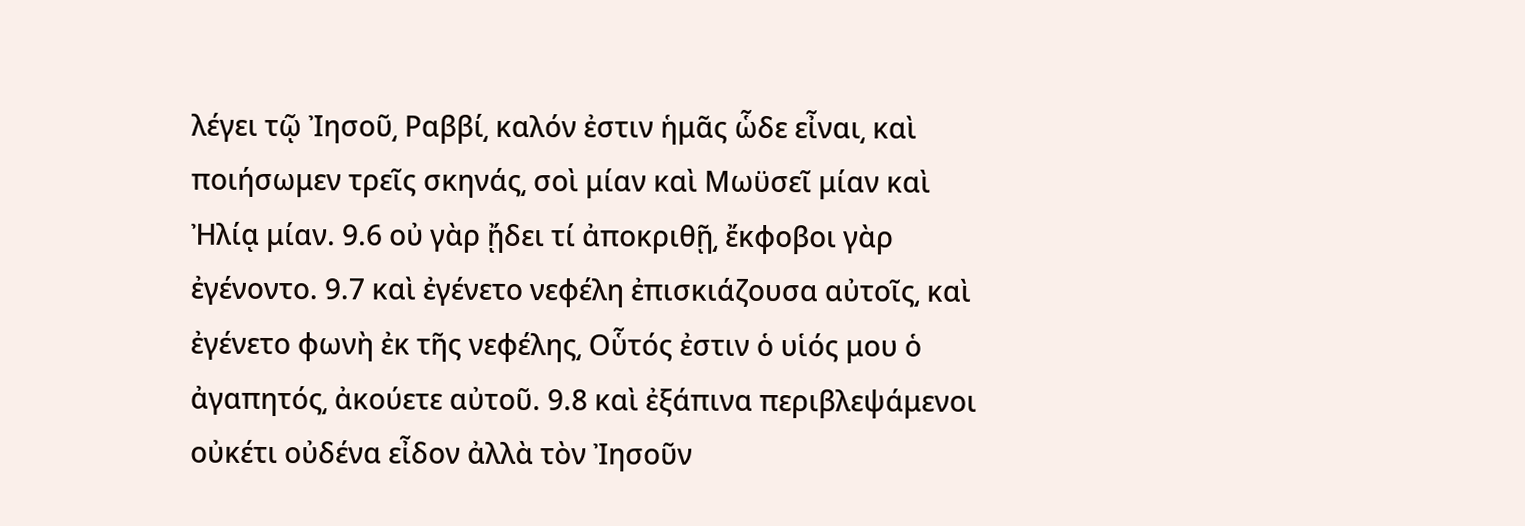λέγει τῷ Ἰησοῦ͵ Ραββί͵ καλόν ἐστιν ἡμᾶς ὧδε εἶναι͵ καὶ ποιήσωμεν τρεῖς σκηνάς͵ σοὶ μίαν καὶ Μωϋσεῖ μίαν καὶ Ἠλίᾳ μίαν. 9.6 οὐ γὰρ ᾔδει τί ἀποκριθῇ͵ ἔκφοβοι γὰρ ἐγένοντο. 9.7 καὶ ἐγένετο νεφέλη ἐπισκιάζουσα αὐτοῖς͵ καὶ ἐγένετο φωνὴ ἐκ τῆς νεφέλης͵ Οὗτός ἐστιν ὁ υἱός μου ὁ ἀγαπητός͵ ἀκούετε αὐτοῦ. 9.8 καὶ ἐξάπινα περιβλεψάμενοι οὐκέτι οὐδένα εἶδον ἀλλὰ τὸν Ἰησοῦν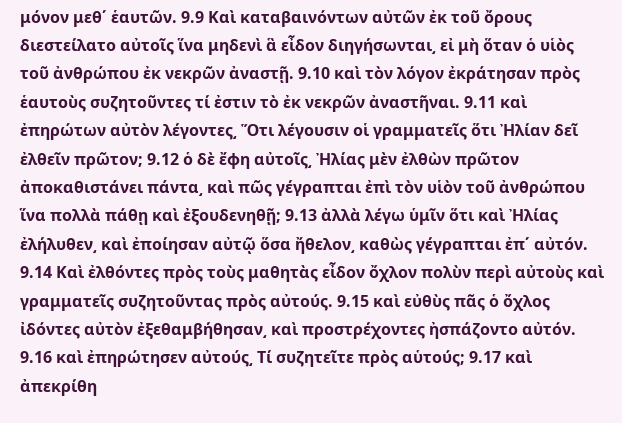μόνον μεθ΄ ἑαυτῶν. 9.9 Καὶ καταβαινόντων αὐτῶν ἐκ τοῦ ὄρους διεστείλατο αὐτοῖς ἵνα μηδενὶ ἃ εἶδον διηγήσωνται͵ εἰ μὴ ὅταν ὁ υἱὸς τοῦ ἀνθρώπου ἐκ νεκρῶν ἀναστῇ. 9.10 καὶ τὸν λόγον ἐκράτησαν πρὸς ἑαυτοὺς συζητοῦντες τί ἐστιν τὸ ἐκ νεκρῶν ἀναστῆναι. 9.11 καὶ ἐπηρώτων αὐτὸν λέγοντες͵ Ὅτι λέγουσιν οἱ γραμματεῖς ὅτι Ἠλίαν δεῖ ἐλθεῖν πρῶτον; 9.12 ὁ δὲ ἔφη αὐτοῖς͵ Ἠλίας μὲν ἐλθὼν πρῶτον ἀποκαθιστάνει πάντα͵ καὶ πῶς γέγραπται ἐπὶ τὸν υἱὸν τοῦ ἀνθρώπου ἵνα πολλὰ πάθῃ καὶ ἐξουδενηθῇ; 9.13 ἀλλὰ λέγω ὑμῖν ὅτι καὶ Ἠλίας ἐλήλυθεν͵ καὶ ἐποίησαν αὐτῷ ὅσα ἤθελον͵ καθὼς γέγραπται ἐπ΄ αὐτόν. 9.14 Καὶ ἐλθόντες πρὸς τοὺς μαθητὰς εἶδον ὄχλον πολὺν περὶ αὐτοὺς καὶ γραμματεῖς συζητοῦντας πρὸς αὐτούς. 9.15 καὶ εὐθὺς πᾶς ὁ ὄχλος ἰδόντες αὐτὸν ἐξεθαμβήθησαν͵ καὶ προστρέχοντες ἠσπάζοντο αὐτόν. 9.16 καὶ ἐπηρώτησεν αὐτούς͵ Τί συζητεῖτε πρὸς αὑτούς; 9.17 καὶ ἀπεκρίθη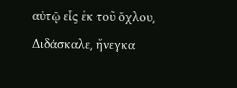αὐτῷ εἷς ἐκ τοῦ ὄχλου͵ Διδάσκαλε͵ ἤνεγκα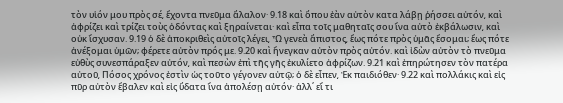τὸν υἱόν μου πρὸς σέ͵ ἔχοντα πνεῦμα ἄλαλον· 9.18 καὶ ὅπου ἐὰν αὐτὸν κατα λάβῃ ῥήσσει αὐτόν͵ καὶ ἀφρίζει καὶ τρίζει τοὺς ὀδόντας καὶ ξηραίνεται· καὶ εἶπα τοῖς μαθηταῖς σου ἵνα αὐτὸ ἐκβάλωσιν͵ καὶ οὐκ ἴσχυσαν. 9.19 ὁ δὲ ἀποκριθεὶς αὐτοῖς λέγει͵ Ὦ γενεὰ ἄπιστος͵ ἕως πότε πρὸς ὑμᾶς ἔσομαι; ἕως πότε ἀνέξομαι ὑμῶν; φέρετε αὐτὸν πρός με. 9.20 καὶ ἤνεγκαν αὐτὸν πρὸς αὐτόν. καὶ ἰδὼν αὐτὸν τὸ πνεῦμα εὐθὺς συνεσπάραξεν αὐτόν͵ καὶ πεσὼν ἐπὶ τῆς γῆς ἐκυλίετο ἀφρίζων. 9.21 καὶ ἐπηρώτησεν τὸν πατέρα αὐτοῦ͵ Πόσος χρόνος ἐστὶν ὡς τοῦτο γέγονεν αὐτῷ; ὁ δὲ εἶπεν͵ Ἐκ παιδιόθεν· 9.22 καὶ πολλάκις καὶ εἰς πῦρ αὐτὸν ἔβαλεν καὶ εἰς ὕδατα ἵνα ἀπολέσῃ αὐτόν· ἀλλ΄ εἴ τι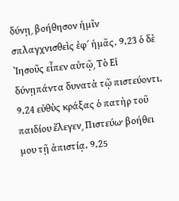δύνῃ͵ βοήθησον ἡμῖν σπλαγχνισθεὶς ἐφ΄ ἡμᾶς. 9.23 ὁ δὲ Ἰησοῦς εἶπεν αὐτῷ͵ Τὸ Εἰ δύνῃπάντα δυνατὰ τῷ πιστεύοντι. 9.24 εὐθὺς κράξας ὁ πατὴρ τοῦ παιδίου ἔλεγεν͵ Πιστεύω· βοήθει μου τῇ ἀπιστίᾳ. 9.25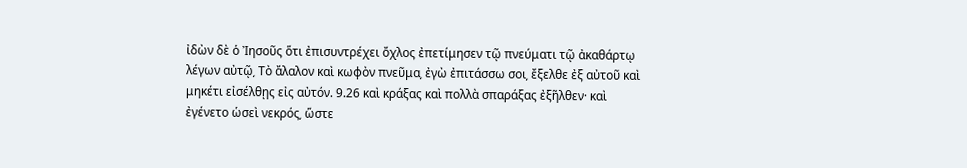ἰδὼν δὲ ὁ Ἰησοῦς ὅτι ἐπισυντρέχει ὄχλος ἐπετίμησεν τῷ πνεύματι τῷ ἀκαθάρτῳ λέγων αὐτῷ͵ Τὸ ἄλαλον καὶ κωφὸν πνεῦμα͵ ἐγὼ ἐπιτάσσω σοι͵ ἔξελθε ἐξ αὐτοῦ καὶ μηκέτι εἰσέλθῃς εἰς αὐτόν. 9.26 καὶ κράξας καὶ πολλὰ σπαράξας ἐξῆλθεν· καὶ ἐγένετο ὡσεὶ νεκρός͵ ὥστε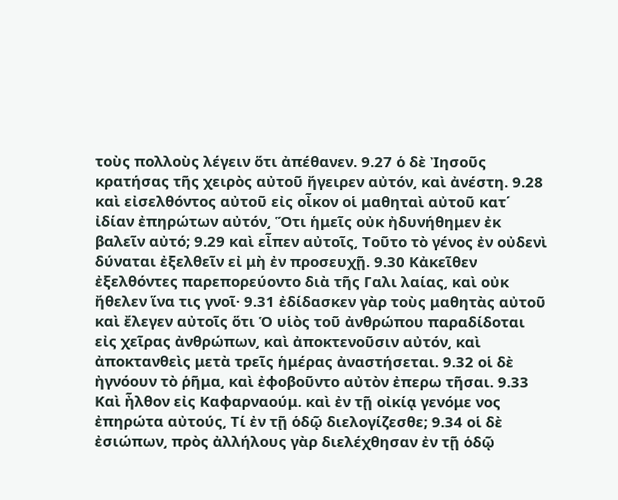τοὺς πολλοὺς λέγειν ὅτι ἀπέθανεν. 9.27 ὁ δὲ Ἰησοῦς κρατήσας τῆς χειρὸς αὐτοῦ ἤγειρεν αὐτόν͵ καὶ ἀνέστη. 9.28 καὶ εἰσελθόντος αὐτοῦ εἰς οἶκον οἱ μαθηταὶ αὐτοῦ κατ΄ ἰδίαν ἐπηρώτων αὐτόν͵ Ὅτι ἡμεῖς οὐκ ἠδυνήθημεν ἐκ βαλεῖν αὐτό; 9.29 καὶ εἶπεν αὐτοῖς͵ Τοῦτο τὸ γένος ἐν οὐδενὶ δύναται ἐξελθεῖν εἰ μὴ ἐν προσευχῇ. 9.30 Κἀκεῖθεν ἐξελθόντες παρεπορεύοντο διὰ τῆς Γαλι λαίας͵ καὶ οὐκ ἤθελεν ἵνα τις γνοῖ· 9.31 ἐδίδασκεν γὰρ τοὺς μαθητὰς αὐτοῦ καὶ ἔλεγεν αὐτοῖς ὅτι Ὁ υἱὸς τοῦ ἀνθρώπου παραδίδοται εἰς χεῖρας ἀνθρώπων͵ καὶ ἀποκτενοῦσιν αὐτόν͵ καὶ ἀποκτανθεὶς μετὰ τρεῖς ἡμέρας ἀναστήσεται. 9.32 οἱ δὲ ἠγνόουν τὸ ῥῆμα͵ καὶ ἐφοβοῦντο αὐτὸν ἐπερω τῆσαι. 9.33 Καὶ ἦλθον εἰς Καφαρναούμ. καὶ ἐν τῇ οἰκίᾳ γενόμε νος ἐπηρώτα αὐτούς͵ Τί ἐν τῇ ὁδῷ διελογίζεσθε; 9.34 οἱ δὲ ἐσιώπων͵ πρὸς ἀλλήλους γὰρ διελέχθησαν ἐν τῇ ὁδῷ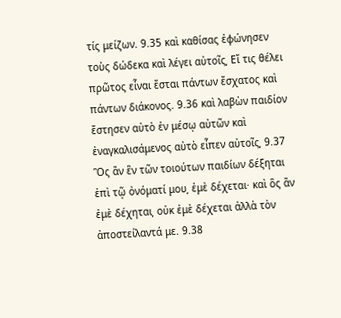τίς μείζων. 9.35 καὶ καθίσας ἐφώνησεν τοὺς δώδεκα καὶ λέγει αὐτοῖς͵ Εἴ τις θέλει πρῶτος εἶναι ἔσται πάντων ἔσχατος καὶ πάντων διάκονος. 9.36 καὶ λαβὼν παιδίον ἔστησεν αὐτὸ ἐν μέσῳ αὐτῶν καὶ ἐναγκαλισάμενος αὐτὸ εἶπεν αὐτοῖς͵ 9.37 Ὃς ἂν ἓν τῶν τοιούτων παιδίων δέξηται ἐπὶ τῷ ὀνόματί μου͵ ἐμὲ δέχεται· καὶ ὃς ἂν ἐμὲ δέχηται͵ οὐκ ἐμὲ δέχεται ἀλλὰ τὸν ἀποστείλαντά με. 9.38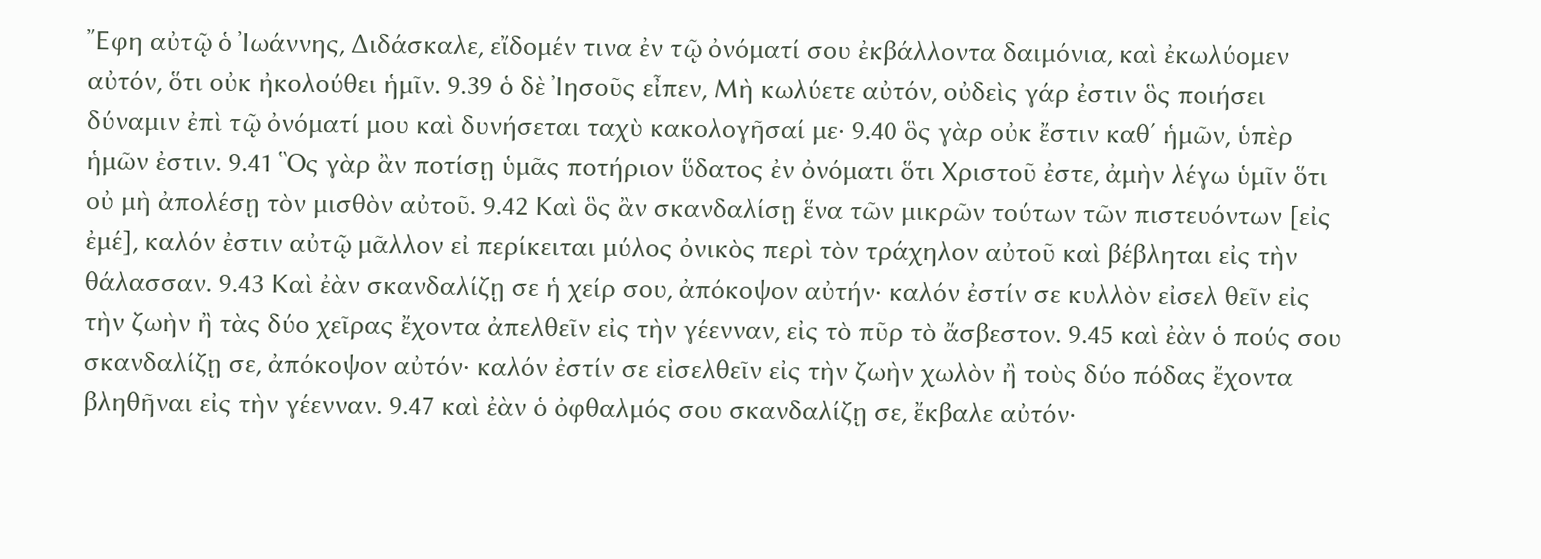Ἔφη αὐτῷ ὁ Ἰωάννης͵ Διδάσκαλε͵ εἴδομέν τινα ἐν τῷ ὀνόματί σου ἐκβάλλοντα δαιμόνια͵ καὶ ἐκωλύομεν αὐτόν͵ ὅτι οὐκ ἠκολούθει ἡμῖν. 9.39 ὁ δὲ Ἰησοῦς εἶπεν͵ Μὴ κωλύετε αὐτόν͵ οὐδεὶς γάρ ἐστιν ὃς ποιήσει δύναμιν ἐπὶ τῷ ὀνόματί μου καὶ δυνήσεται ταχὺ κακολογῆσαί με· 9.40 ὃς γὰρ οὐκ ἔστιν καθ΄ ἡμῶν͵ ὑπὲρ ἡμῶν ἐστιν. 9.41 Ὃς γὰρ ἂν ποτίσῃ ὑμᾶς ποτήριον ὕδατος ἐν ὀνόματι ὅτι Χριστοῦ ἐστε͵ ἀμὴν λέγω ὑμῖν ὅτι οὐ μὴ ἀπολέσῃ τὸν μισθὸν αὐτοῦ. 9.42 Καὶ ὃς ἂν σκανδαλίσῃ ἕνα τῶν μικρῶν τούτων τῶν πιστευόντων [εἰς ἐμέ]͵ καλόν ἐστιν αὐτῷ μᾶλλον εἰ περίκειται μύλος ὀνικὸς περὶ τὸν τράχηλον αὐτοῦ καὶ βέβληται εἰς τὴν θάλασσαν. 9.43 Καὶ ἐὰν σκανδαλίζῃ σε ἡ χείρ σου͵ ἀπόκοψον αὐτήν· καλόν ἐστίν σε κυλλὸν εἰσελ θεῖν εἰς τὴν ζωὴν ἢ τὰς δύο χεῖρας ἔχοντα ἀπελθεῖν εἰς τὴν γέενναν͵ εἰς τὸ πῦρ τὸ ἄσβεστον. 9.45 καὶ ἐὰν ὁ πούς σου σκανδαλίζῃ σε͵ ἀπόκοψον αὐτόν· καλόν ἐστίν σε εἰσελθεῖν εἰς τὴν ζωὴν χωλὸν ἢ τοὺς δύο πόδας ἔχοντα βληθῆναι εἰς τὴν γέενναν. 9.47 καὶ ἐὰν ὁ ὀφθαλμός σου σκανδαλίζῃ σε͵ ἔκβαλε αὐτόν·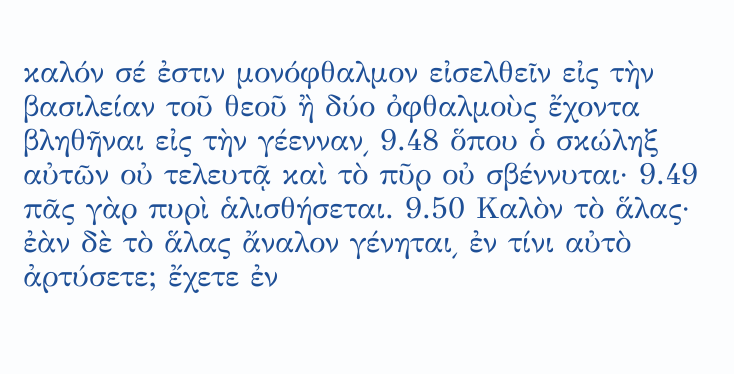καλόν σέ ἐστιν μονόφθαλμον εἰσελθεῖν εἰς τὴν βασιλείαν τοῦ θεοῦ ἢ δύο ὀφθαλμοὺς ἔχοντα βληθῆναι εἰς τὴν γέενναν͵ 9.48 ὅπου ὁ σκώληξ αὐτῶν οὐ τελευτᾷ καὶ τὸ πῦρ οὐ σβέννυται· 9.49 πᾶς γὰρ πυρὶ ἁλισθήσεται. 9.50 Καλὸν τὸ ἅλας· ἐὰν δὲ τὸ ἅλας ἄναλον γένηται͵ ἐν τίνι αὐτὸ ἀρτύσετε; ἔχετε ἐν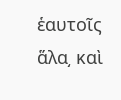ἑαυτοῖς ἅλα͵ καὶ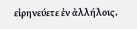εἰρηνεύετε ἐν ἀλλήλοις.